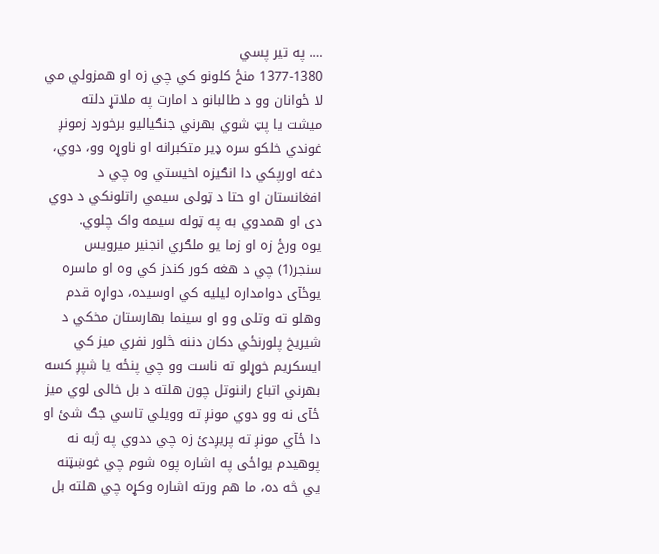…. په تیر پسي
1377-1380 منځ کلونو کي چي زه او همزولي مي لا ځوانان وو د طالبانو د امارت په ملاتړ دلته میشت یا پټ شوي بهرني جنګیالیو برخورد زمونږ غوندي خلکو سره ډیر متکبرانه او ناوړه وو، دوي، دغه اورپکي دا انګیزه اخیستي وه چي د افغانستان او حتا د ټولی سیمي راتلونکي د دوي دی او همدوي به په ټوله سیمه واک چلوي.
یوه ورځ زه او زما یو ملګري انجنیر میرویس سنجر(1) چي د هغه کور کندز کي وه او ماسره یوځآی دوامداره لیلیه کي اوسیده، دواړه قدم وهلو ته وتلی وو او سینما بهارستان مخکي د شیریخ پلورنځي دکان دننه څلور نفري میز کي ایسکریم خوړلو ته ناست وو چي پنځه یا شپږ کسه بهرني اتباع راننوتل چون هلته د بل خالی لوي میز ځآی نه وو دوي مونږ ته وویلي تاسي جګ شئ او دا ځآي مونږ ته پریږدئ زه چي ددوي په ژبه نه پوهیدم یواځی په اشاره پوه شوم چي غوښټنه يي څه ده، ما هم ورته اشاره وکړه چي هلته بل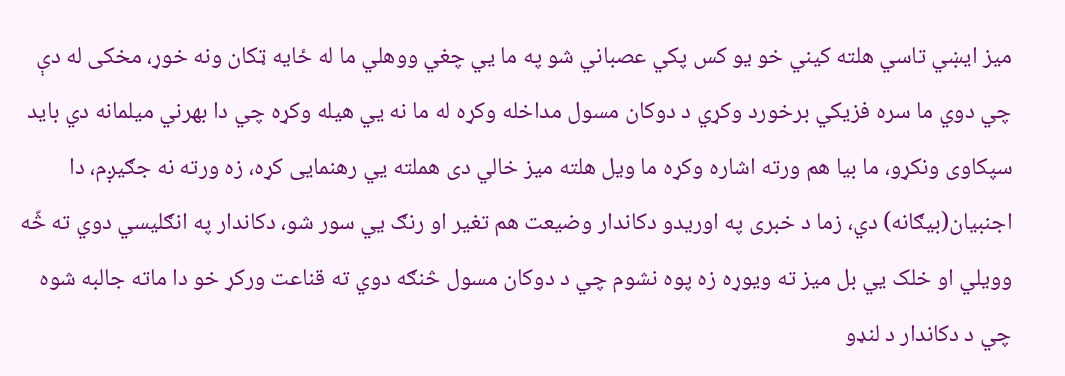میز ایښي تاسي هلته کیني خو یو کس پکي عصباني شو په ما يي چغي ووهلي ما له ځایه ټکان ونه خوړ، مخکی له دې چي دوي ما سره فزیکي برخورد وکړي د دوکان مسول مداخله وکړه له ما نه يي هیله وکړه چي دا بهرني میلمانه دي باید سپکاوی ونکړو، ما بیا هم ورته اشاره وکړه ما ویل هلته میز خالي دی هملته يي رهنمايی کړه، زه ورته نه جګیږم، دا اجنبیان(بیګانه) دي، زما د خبری په اوریدو دکاندار وضیعت هم تغیر او رنګ يي سور شو، دکاندار په انګلیسي دوي ته څّه وویلي او خلک يي بل میز ته ویوړه زه پوه نشوم چي د دوکان مسول څنګه دوي ته قناعت ورکړ خو دا ماته جالبه شوه چي د دکاندار د لنډو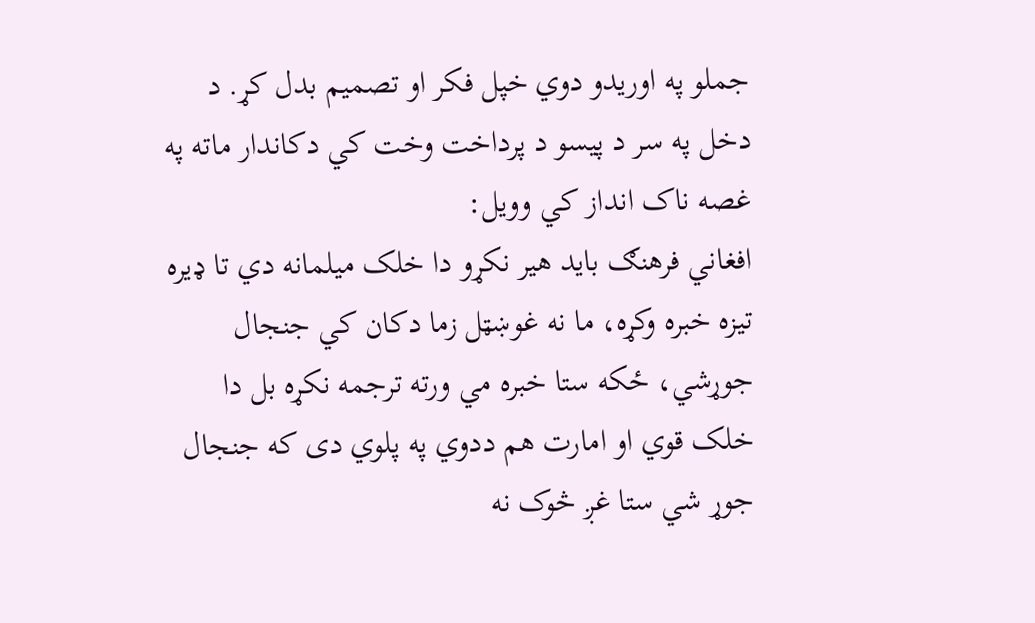جملو په اوریدو دوي خپل فکر او تصمیم بدل کړ. د دخل په سر د پیسو د پرداخت وخت کي دکاندار ماته په غصه ناک انداز کي وویل:
افغاني فرهنګ باید هیر نکړو دا خلک میلمانه دي تا ډیره تیزه خبره وکړه، ما نه غوښټل زما دکان کي جنجال جوړشي، ځکه ستا خبره مي ورته ترجمه نکړه بل دا خلک قوي او امارت هم ددوي په پلوي دی که جنجال جوړ شي ستا غږ څوک نه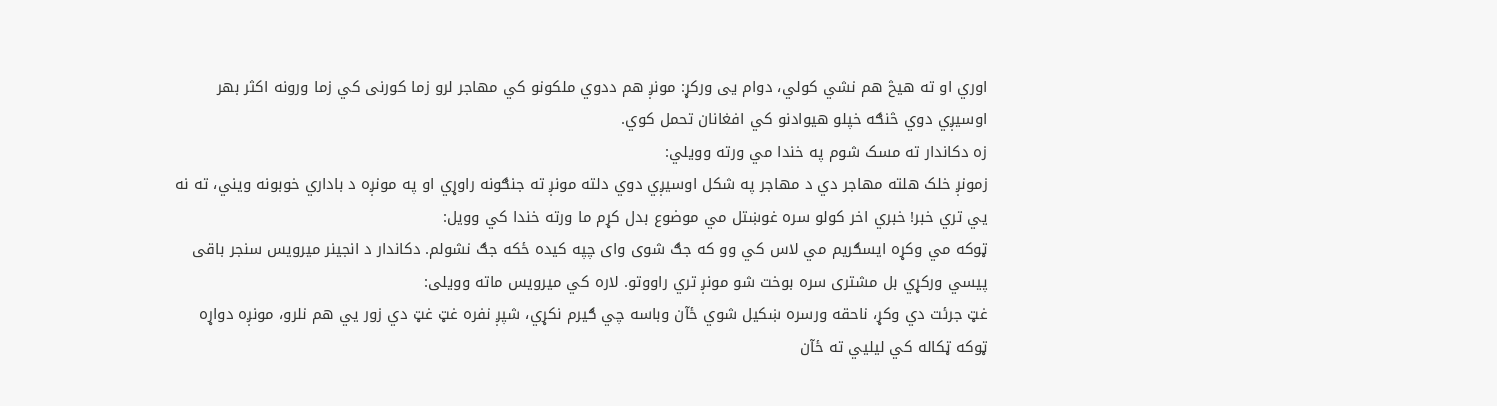اوري او ته هیڅ هم نشي کولي، دوام یی ورکړ: مونږ هم ددوي ملکونو کي مهاجر لرو زما کورنی کي زما ورونه اکثر بهر اوسیږي دوي څنګه خپلو هیوادنو کي افغانان تحمل کوي.
زه دکاندار ته مسک شوم په خندا مي ورته وویلي:
زمونږ خلک هلته مهاجر دي د مهاجر په شکل اوسیږي دوي دلته مونږ ته جنګونه راوړي او په مونږه د باداري خوبونه ویني، ته نه يي تري خبر! خبري اخر کولو سره غوښتل مي موضوع بدل کړم ما ورته خندا کي وویل:
ټوکه مي وکړه ایسګریم مي لاس کي وو که جګ شوی وای چپه کیده ځکه جګ نشولم. دکاندار د انجینر میرویس سنجر باقی پیسي ورکړي بل مشتری سره بوخت شو مونږ تري راووتو. لاره کي میرویس ماته وویلی:
غټ جرئت دي وکړ، ناحقه ورسره ښکیل شوي ځآن وباسه چي ګیرم نکړي، شپږ نفره غټ غټ دي زور يي هم نلرو، مونږه دواړه ټوکه ټکاله کي لیلیي ته ځآن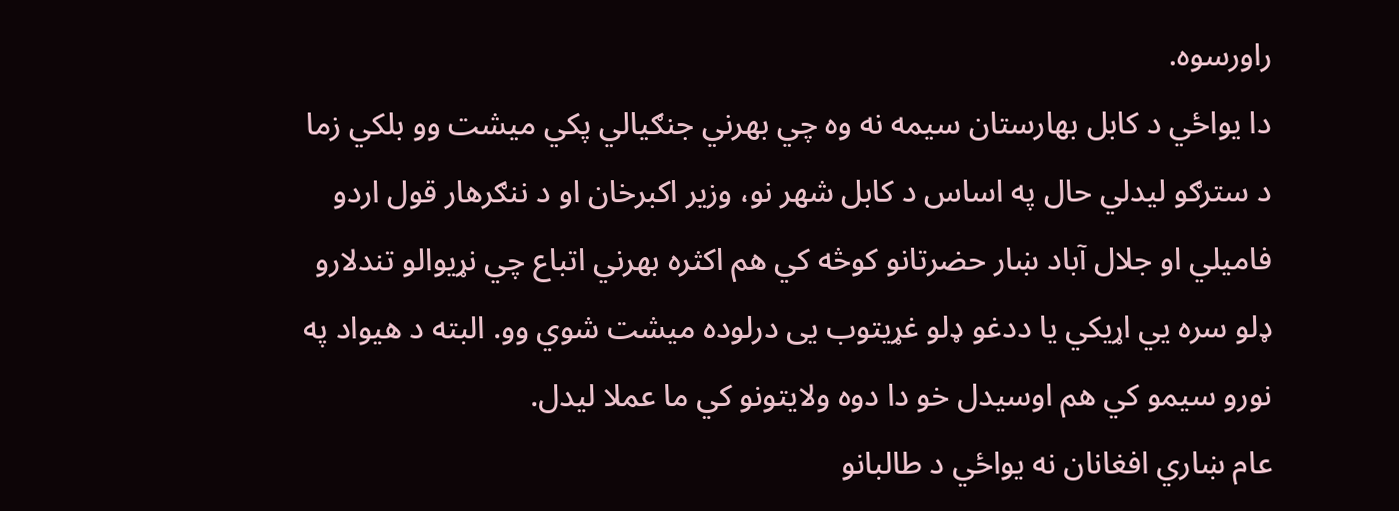راورسوه.
دا یواځي د کابل بهارستان سیمه نه وه چي بهرني جنګیالي پکي میشت وو بلکي زما د سترګو لیدلي حال په اساس د کابل شهر نو، وزیر اکبرخان او د ننګرهار قول اردو فامیلي او جلال آباد ښار حضرتانو کوڅه کي هم اکثره بهرني اتباع چي نړیوالو تندلارو ډلو سره يي اړیکي یا ددغو ډلو غړیتوب یی درلوده میشت شوي وو. البته د هیواد په نورو سیمو کي هم اوسیدل خو دا دوه ولایتونو کي ما عملا لیدل.
عام ښاري افغانان نه یواځي د طالبانو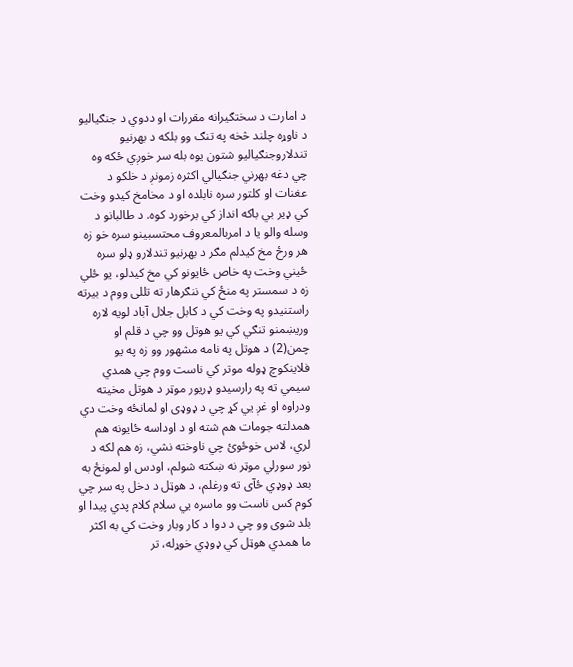د امارت د سختګیرانه مقررات او ددوي د جنګیالیو د ناوړه چلند څخه په تنګ وو بلکه د بهرنیو تندلاروجنګیالیو شتون یوه بله سر خوږي ځکه وه چي دغه بهرني جنګیالي اکثره زمونږ د خلکو د عغنات او کلتور سره نابلده او د مخامخ کیدو وخت کي ډير بي باکه انداز کي برخورد کوه. د طالبانو د وسله والو یا د امربالمعروف محتسبینو سره خو زه هر ورځ مخ کیدلم مګر د بهرنیو تندلارو ډلو سره ځیني وخت په خاص ځایونو کي مخ کیدلو، یو ځلي زه د سمستر په منځ کي ننګرهار ته تللی ووم د بیرته راستنیدو په وخت کي د کابل جلال آباد لویه لاره وریښمنو تنګي کي یو هوتل وو چي د قلم او چمن(2) د هوتل په نامه مشهور وو زه په یو فلاینکوچ ډوله موتر کي ناست ووم چي همدي سیمي ته په رارسیدو ډریور موټر د هوتل مخیته ودراوه او غږ يي کړ چي د ډوډی او لمانځه وخت دي همدلته جومات هم شته او د اوداسه ځایونه هم لري، لاس خوځوئ چي ناوخته نشي، زه هم لکه د نور سورلي موټر نه ښکته شولم، اودس او لمونځ به بعد ډوډي ځآی ته ورغلم، د هوټل د دخل په سر چي کوم کس ناست وو ماسره يي سلام کلام پدي پیدا او بلد شوی وو چي د دوا د کار وبار وخت کي به اکثر ما همدي هوټل کي ډوډي خوړله، تر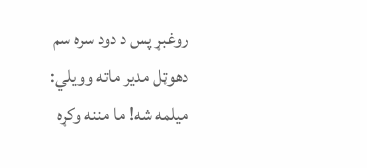روغبړ پس د دود سره سم دهوټل مدیر ماته وویلي: میلمه شه! ما مننه وکړه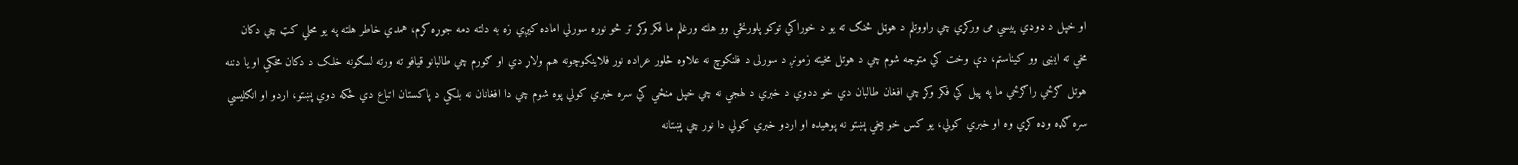او خپل د ډوډي پیسي می ورکړي چي راووتلم د هوټل څنګ ته یو د خوراکي توکو پلورنځي وو هلته ورغلم ما فکر وکړ تر څو نوره سورلي اماده کیږي زه به دلته دمه جوړه کړم، همدي خاطر هلته په یو محلي کټ چي دکان مخي ته ایښی وو کیناستم، دې وخت کي متوجه شوم چي د هوتل مخیته زمونږ د سورلی د فلنکوچ نه علاوه څلور عراده نور فلاینکوچونه هم ولاړ دي او ګورم چي طالبانو قیافو ته ورته لسګونه خلک د دکان مخکي او یا دننه هوتل ګرځي راګرځي ما په پیل کي فکر وکړ چي افغان طالبان دي خو ددوي د خبري د لهجي نه چي خپل منځي کي سره خبري کولي پوه شوم چي دا افغانان نه بلکي د پاکستان اتباع دي ځکه دوي پښتو، اردو او انګلیسي سره ګډه وډه کړي وه او خبري کولي، یو کس خو بیخي پښتو نه پوهیده او اردو خبري کولي دا نور چي پښتانه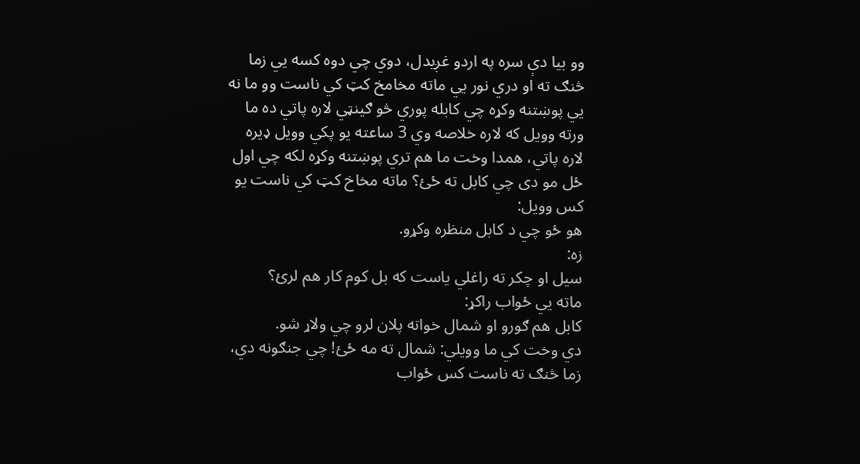وو بیا دې سره په اردو غږیدل، دوي چي دوه کسه يي زما څنګ ته او دري نور يي ماته مخامخ کټ کي ناست وو ما نه يي پوښتنه وکړه چي کابله پوري څو ګینټي لاره پاتي ده ما ورته وویل که لاره خلاصه وي 3 ساعته یو پکي وویل ډیره لاره پاتي، همدا وخت ما هم تري پوښتنه وکړه لکه چي اول ځل مو دی چي کابل ته ځئ؟ ماته مخاخ کټ کي ناست یو کس وویل:
هو ځو چي د کابل منظره وکړو.
زه:
سیل او چکر ته راغلي یاست که بل کوم کار هم لرئ؟
ماته يي ځواب راکړ:
کابل هم ګورو او شمال خواته پلان لرو چي ولاړ شو.
دي وخت کي ما وویلي: شمال ته مه ځئ! چي جنګونه دي، زما څنګ ته ناست کس ځواب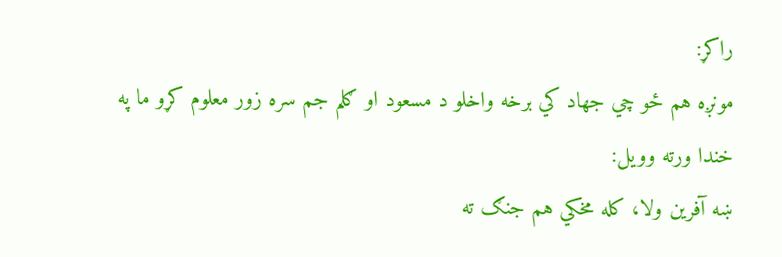راکړ:
مونږه هم ځو چي جهاد کي برخه واخلو د مسعود او ګلم جم سره زور معلوم کړو ما په خندا ورته وویل:
ښه آفرین ولا، کله مخکي هم جنګ ته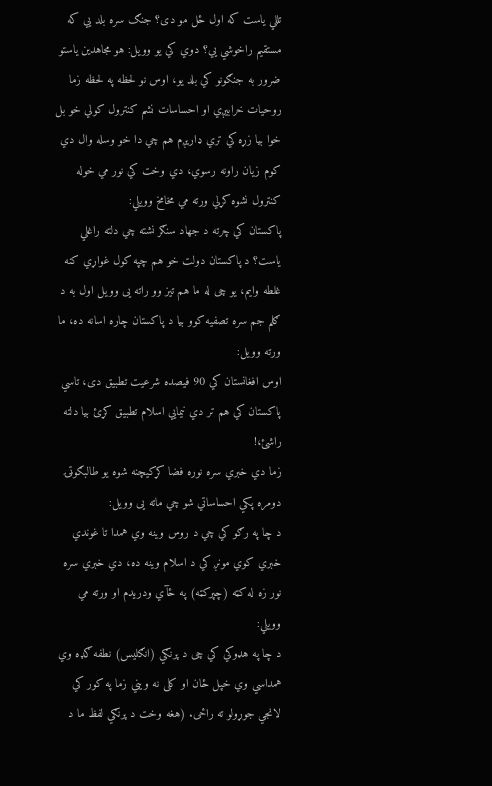تللي ياست که اول ځل مو دی؟ جنګ سره بلد يي که مستقیم راخوشي يي؟ دوي کي یو وویل: هو مجاهدین یاستو ضرور به جنګونو کي بلد یو، اوس نو لحظه په لحظه زما روحیات خرابیږي او احساسات نشم کنترول کولي خو بل خوا بیا زړه کي تري ډاریږم هم چي دا خو وسله وال دي کوم زیان راونه رسوي، دي وخت کي نور مي خوله کنترول نشوه کړلي ورته مي مخامخ وویلي:
پاکستان کي چرته د جهاد سنګر نشته چي دلته راغلي یاست؟ د پاکستان دولت خو هم چپه کول غواړي کنه غلطه وایم، یو چی له ما هم تیز وو راته يی وویل اول به د ګلم جم سره تصفیه کوو بیا د پاکستان چاره اسانه ده، ما ورته وویل:
اوس افغانستان کي 90 فیصده شرعیت تطبیق دی، تاسي پاکستان کي هم تر دي نیمايي اسلام تطبیق کړئ بیا دلته راشئ،!
زما دي خبري سره نوره فضا کړکیچنه شوه یو طالبګوټۍ دومره پکي احساساتي شو چي ماته یی وویل:
د چا په رګو کي چي د روس وینه وي همدا تا غوندي خبري کوي مونږ کي د اسلام وینه ده، دي خبري سره نور زه له کټه (چپرکټه) په ځآي ودریدم او ورته مي وویلي:
د چا په هډوکي کي چی د پرنګي (انګلیس) نطفه ګډه وي همداسي وي خپل ځان او کلی نه ویني زما په کور کي لانجي جوړولو ته راځی. (هغه وخت د پرنګي لفظ ما د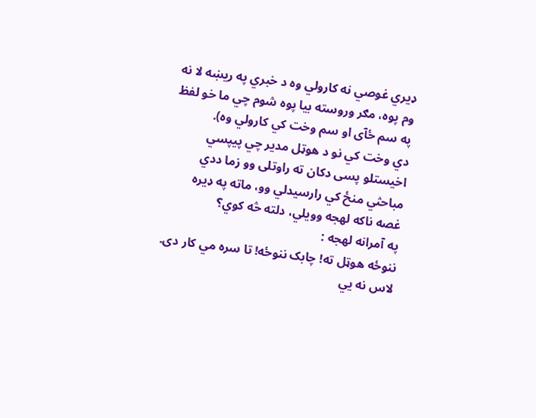ډیري غوصي نه کارولي وه د خبري په ریښه لا نه وم پوه، مګر وروسته بیا پوه شوم چي ما خو لفظ په سم ځآی او سم وخت کي کارولي وه).
دي وخت کي نو د هوټل مدیر چي پیپسي اخیستلو پسی دکان ته راوتلی وو زما ددي مباحثي منځ کي رارسیدلي وو، ماته په ډيره غصه ناکه لهجه وویلي، دلته څه کوي؟
په آمرانه لهجه :
ننوځه هوټل ته! چابک ننوځه! تا سره مي کار دی.
لاس نه يي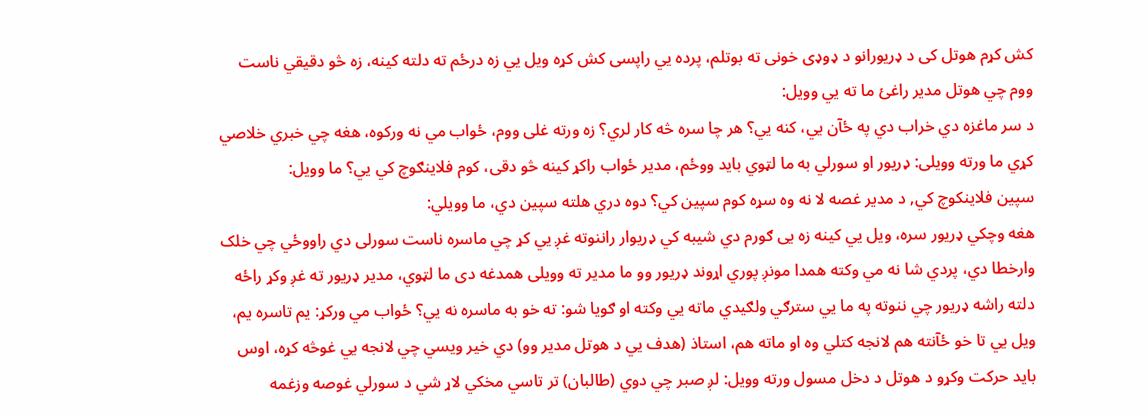کش کړم هوتل کی د ډریورانو د ډوډی خونی ته بوتلم، پرده يي راپسی کش کړه ویل يي زه درځم ته دلته کینه، زه څو دقیقي ناست ووم چي هوتل مدیر راغئ ما ته يي وویل:
د سر ماغزه دي خراب دي په ځآن يي، کنه يي؟ هر چا سره څه کار لري؟ زه ورته غلی ووم، ځواب مي نه ورکوه، هغه چي خبري خلاصي کړي ما ورته وویلی: ډریور او سورلي به ما لټوي باید ووځم، مدیر ځواب راکړ کینه څو دقی، کوم فلاینګوچ کي یي؟ ما وویل:
سپین فلاینکوچ کي, د مدیر غصه لا نه وه سړه کوم سپین کي؟ دوه دري هلته سپین دي، ما وویلي:
هغه وچکي ډریور سره، ویل يي کینه زه يی ګورم دي شیبه کي ډریوار راننوته غږ يي کړ چي ماسره ناست سورلی دي راووځي چي خلک وارخطا دي، پردي شا نه مي وکته همدا مونږ پوري اړوند ډریور وو ما مدیر ته وویلی همدغه دی ما لټوي، مدیر ډریور ته غږ وکړ راځه دلته راشه ډریور چي ننوته په ما يي سترګي ولګیدي ماته يي وکته او ګویا شو: ته خو به ماسره نه يي؟ ځواب مي ورکړ: یم تاسره یم، ویل يي تا خو ځآنته هم لانجه کتلي وه او ماته هم، استاذ (هدف يي د هوتل مدیر وو) دي خیر ویسي چي لانجه يي غوڅه کړه، اوس باید حرکت وکړو د هوتل د دخل مسول ورته وویل: لږ صبر چي دوي (طالبان) تر تاسي مخکي لاړ شي د سورلي غوصه وزغمه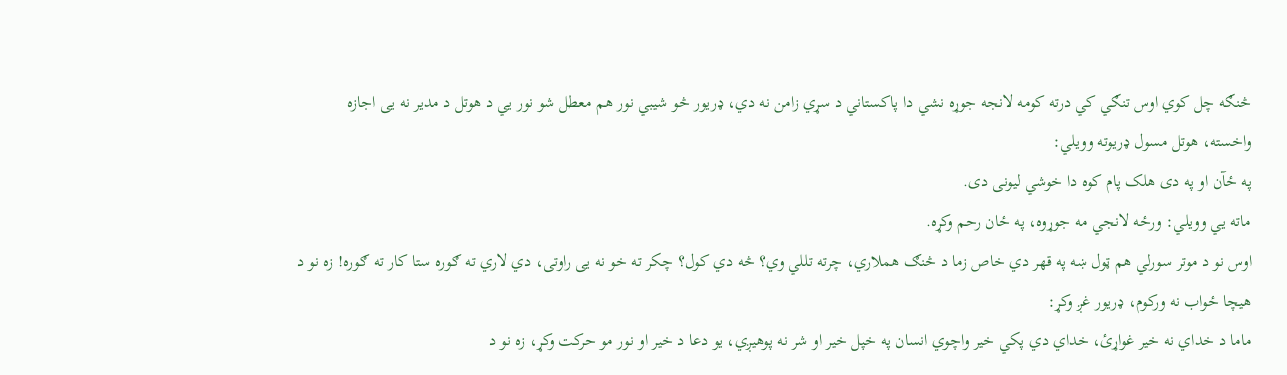څنګه چل کوي اوس تنګي کي درته کومه لانجه جوړه نشي دا پاکستاني د سړي زامن نه دي، ډریور څو شیبي نور هم معطل شو نور يي د هوتل د مدیر نه یی اجازه واخسته، هوتل مسول ډریوته وویلي:
په ځآن او په دی هلک پام کوه دا خوشي لیونی دی.
ماته يي وویلي: ورځه لانجي مه جوړوه، په ځان رحم وکړه.
اوس نو د موتر سورلي هم ټول ښه په قهر دي خاص زما د څنګ هملاري، چرته تللي وي؟ څه دي کول؟ چکر ته خو نه يی راوتی، دي لاري ته ګوره ستا کار ته ګوره! زه نو د هیچا ځواب نه ورکوم، ډریور غږ وکړ:
ماما د خداي نه خیر غواړئ، خداي دي پکي خیر واچوي انسان په خپل خیر او شر نه پوهیږي، یو دعا د خیر او نور مو حرکت وکړ، زه نو د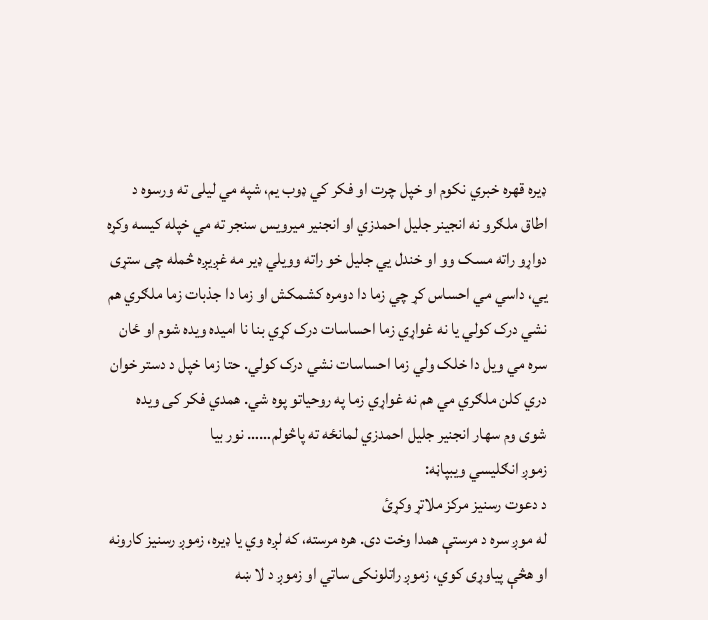ډیره قهره خبري نکوم او خپل چرت او فکر کي ډوب یم، شپه مي لیلی ته ورسوه د اطاق ملګرو نه انجینر جلیل احمدزي او انجنیر میرویس سنجر ته مي خپله کیسه وکړه دواړو راته مسک وو او خندل يي جلیل خو راته وویلي ډیر مه غږیږه څمله چی ستړی يي، داسي مي احساس کړ چي زما دا دومره کشمکش او زما دا جذبات زما ملګري هم نشي درک کولي یا نه غواړي زما احساسات درک کړي بنا نا امیده ویده شوم او ځان سره مي ویل دا خلک ولي زما احساسات نشي درک کولي. حتا زما خپل د دستر خوان دري کلن ملګري مي هم نه غواړي زما په روحیاتو پوه شي. همدي فکر کی ویده شوی وم سهار انجنیر جلیل احمدزي لمانځه ته پاڅولم…… نور بیا
زموږ انګلیسي ویبپاڼه:
د دعوت رسنیز مرکز ملاتړ وکړئ
له موږ سره د مرستې همدا وخت دی. هره مرسته، که لږه وي یا ډیره، زموږ رسنیز کارونه او هڅې پیاوړی کوي، زموږ راتلونکی ساتي او زموږ د لا ښه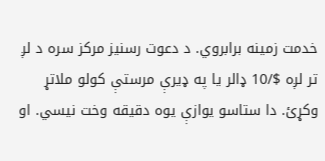خدمت زمینه برابروي. د دعوت رسنیز مرکز سره د لږ تر لږه $/10 ډالر یا په ډیرې مرستې کولو ملاتړ وکړئ. دا ستاسو یوازې یوه دقیقه وخت نیسي. او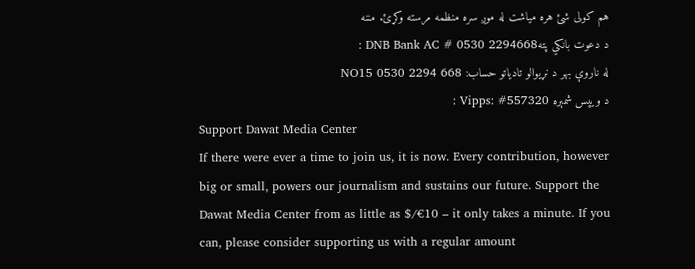هم کولی شئ هره میاشت له موږ سره منظمه مرسته وکړئ. مننه
د دعوت بانکي پتهDNB Bank AC # 0530 2294668 :
له ناروې بهر د نړیوالو تادیاتو حساب: NO15 0530 2294 668
د ویپس شمېره Vipps: #557320 :
Support Dawat Media Center
If there were ever a time to join us, it is now. Every contribution, however big or small, powers our journalism and sustains our future. Support the Dawat Media Center from as little as $/€10 – it only takes a minute. If you can, please consider supporting us with a regular amount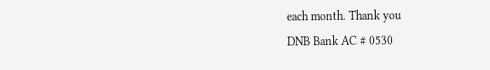each month. Thank you
DNB Bank AC # 0530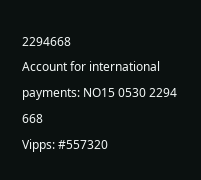2294668
Account for international payments: NO15 0530 2294 668
Vipps: #557320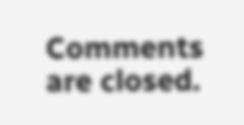Comments are closed.